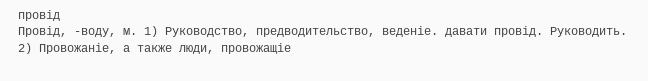провід
Провід, -воду, м. 1) Руководство, предводительство, веденіе. давати провід. Руководить. 2) Провожаніе, а также люди, провожащіе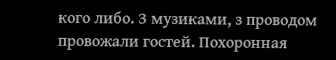кого либо. З музиками, з проводом провожали гостей. Похоронная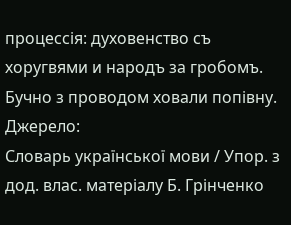процессія: духовенство съ хоругвями и народъ за гробомъ. Бучно з проводом ховали попівну.
Джерело:
Словарь української мови / Упор. з дод. влас. матеріалу Б. Грінченко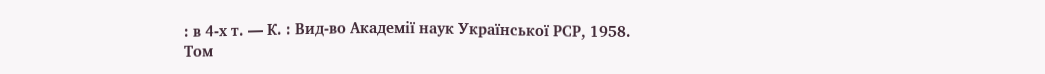: в 4-х т. — К. : Вид-во Академії наук Української РСР, 1958.
Том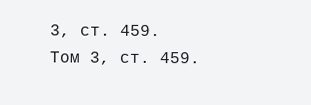3, ст. 459.
Том 3, ст. 459.